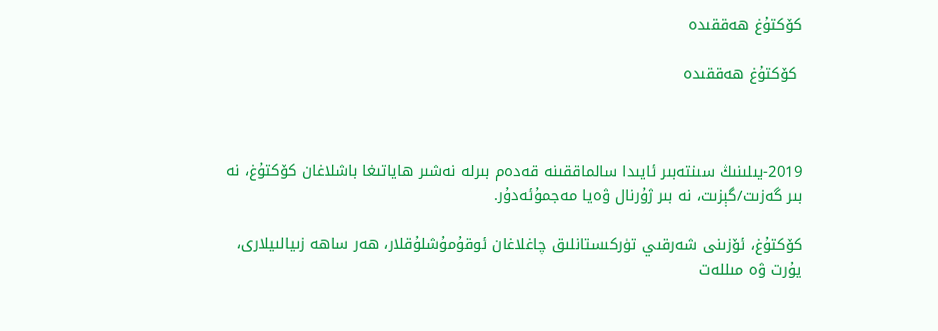كۆكتۇغ ھەققىدە

 كۆكتۇغ ھەققىدە



2019-يىلىنىڭ سىنتەبىر ئايىدا سالماققىنە قەدەم بىرلە نەشىر ھاياتىغا باشلاغان كۆكتۇغ، نە بىر گەزىت/گېزىت، نە بىر ژۇرنال ۋەيا مەجمۇئەدۇر.

كۆكتۇغ، ئۆزىنى شەرقىي تۈركىستانلىق چاغلاغان ئوقۇمۇشلۇقلار، ھەر ساھە زىيالىيلارى، يۇرت ۋە مىللەت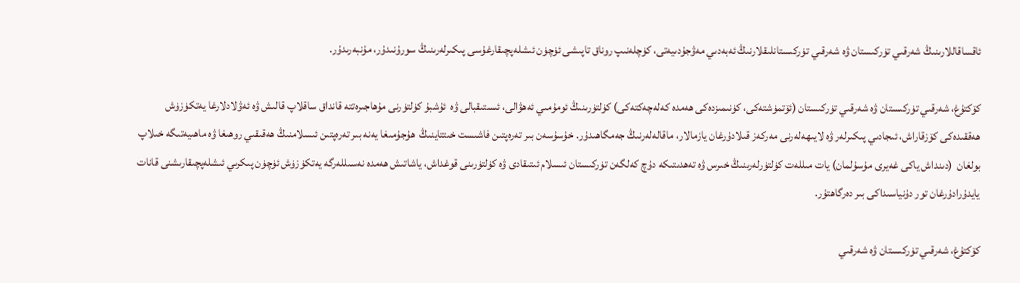ئاقساقاللارىنىڭ شەرقىي تۈركىستان ۋە شەرقىي تۈركىستانلىقلارنىڭ ئەبەدىي مەۋجۇدىيەتى، كۈچلەنىپ روناق تاپىشى ئۈچۈن ئىشلەپچىقارغۇسى پىكىرلەرىنىڭ سورۇنىدۇر، مۇنبەرىدۇر.

كۆكتۇغ، شەرقىي تۈركىستان ۋە شەرقىي تۈركىستان (ئۆتمۈشتەكى، كۈنىمىزدەكى ھەمدە كەلەچەكتەكى) كۈلتۈرىنىڭ ئومۇمىي ئەھۋالى، ئىستىقبالى ۋە  ئۇشبۇ كۈلتۈرنى مۇھاجىرەتتە قانداق ساقلاپ قالىش ۋە ئەۋلادلارغا يەتكۈزۈش ھەققىدەكى كۆزقاراش، ئىجادىي پىكىرلەر ۋە لايىھەلەرنى مەركەز قىلادۇرغان يازمالار، ماقالەلەرنىڭ جەمگاھىدۇر. خۇسۇسەن بىر تەرەپتىن فاشىست خىتتاينىڭ  ھۇجۇمىغا يەنە بىر تەرەپتىن ئىسلامنىڭ ھەقىقىي روھىغا ۋە ماھىيەتىگە خىلاپ بولغان  (دىنداش ياكى غەيرى مۇسۇلمان) يات مىللەت كۈلتۈرلەرىنىڭ خىرس ۋە تەھدىتىكە دۇچ كەلگەن تۈركىستان ئىسلام ئىتىقادى ۋە كۈلتۈرىنى قوغداش، ياشاتىش ھەمدە نەسىللەرگە يەتكۈزۈش ئۈچۈن پىكرىي ئىشلەپچىقارىشنى قانات يايدۇرادۇرغان تور دۇنياسىداكى بىر دەرگاھتۇر.

كۆكتۇغ، شەرقىي تۈركىستان ۋە شەرقىي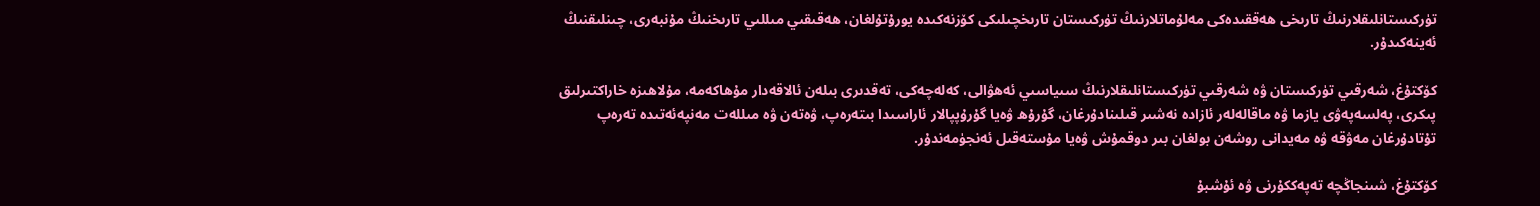تۈركىستانلىقلارنىڭ تارىخى ھەققىدەكى مەلۇماتلارنىڭ تۈركىستان تارىخچىلىكى كۆزنەكىدە يورۇتۇلغان، ھەقىقىي مىللىي تارىخنىڭ مۇنبەرى، چىنلىقنىڭ ئەينەكىدۇر.

كۆكتۇغ، شەرقىي تۈركىستان ۋە شەرقىي تۈركىستانلىقلارنىڭ سىياسىي ئەھۋالى، كەلەچەكى، تەقدىرى بىلەن ئالاقەدار مۇھاكەمە، مۇلاھىزە خاراكتىرلىق پىكرى، پەلسەپەۋى يازما ۋە ماقالەلەر ئازادە نەشىر قىلىنادۇرغان، گۇرۇھ ۋەيا گۇرۇپپالار ئاراسىدا بىتەرەپ، ۋەتەن ۋە مىللەت مەنپەئەتىدە تەرەپ تۇتادۇرغان مەۋقە ۋە مەيدانى روشەن بولغان بىر دوقمۇش ۋەيا مۇستەقىل ئەنجۈمەندۇر.

كۆكتۇغ، شىنجاڭچە تەپەككۇرنى ۋە ئۇشبۇ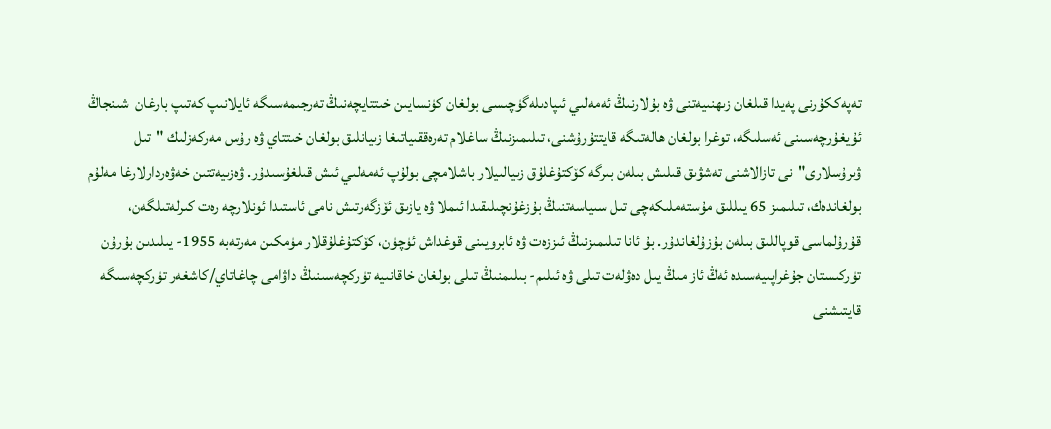تەپەككۇرنى پەيدا قىلغان زىھنىيەتنى ۋە بۇلارنىڭ ئەمەلىي ئىپادىلەگۈچىسى بولغان كۈنسايىن خىتتايچەنىڭ تەرجىمەسىگە ئايلانىپ كەتىپ بارغان  شىنجاڭ ئۇيغۇرچەسىنى ئەسلىگە، توغرا بولغان ھالەتىگە قايتتۇرۇشنى، تىلىمىزنىڭ ساغلام تەرەققىياتىغا زىيانلىق بولغان خىتتاي ۋە رۇس مەركەزلىك "تىل ۋىرۇسلارى"نى تازالاشنى تەشۋىق قىلىش بىلەن بىرگە كۆكتۇغلۇق زىيالىيلار باشلامچى بولۇپ ئەمەلىي ئىش قىلغۇسىدۇر. ۋەزىيەتتىن خەۋەردارلارغا مەلۇم بولغاندەك، تىلىمىز 65 يىللىق مۇستەملىكەچى تىل سىياسەتنىڭ بۇزغۇنچىلىقىدا ئىملا ۋە يازىق ئۆزگەرتىش نامى ئاستىدا ئونلارچە رەت كىرلەتىلگەن، قۇرۇلماسى قوپاللىق بىلەن بۇزۇلغاندۇر. بۇ ئانا تىلىمىزنىڭ ئىززەت ۋە ئابرويىنى قوغداش ئۈچۈن، كۆكتۇغلۇقلار مۈمكىن مەرتەبە 1955- يىلىدىن بۇرۇن تۈركىستان جۇغراپىيەسىدە ئەڭ ئاز مىڭ يىل دەۋلەت تىلى ۋە ئىلىم- بىلىمنىڭ تىلى بولغان خاقانىيە تۈركچەسىنىڭ داۋامى چاغاتاي/كاشغەر تۈركچەسىگە قايتىشنى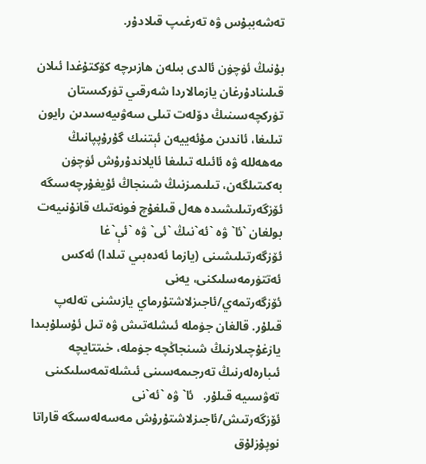تەشەببۇس ۋە تەرغىپ قىلادۇر.

بۇنىڭ ئۈچۈن ئالدى بىلەن ھازىرچە كۆكتۇغدا ئىلان قىلىنادۇرغان يازمالاردا شەرقىي تۈركىستان تۈركچەسىنىڭ دۆلەت تىلى سەۋىيەسىدىن رايون تىلىغا، ئاندىن مۇئەييەن ئېتنىك گۇرۇپپانىڭ مەھەللە ۋە ئائىلە تىلىغا ئايلاندۇرۇش ئۈچۈن بەكىتىلگەن، تىلىمىزنىڭ شىنجاڭ ئۇيغۇرچەسىگە ئۆزگەرتىلىشىدە ھەل قىلغۇچ فونەتىك قانۇنىيەت بولغان `ئا` ۋە `ئە`نىڭ `ئى` ۋە `ئې`غا ئۆزگەرتىلىشىنى (يازما ئەدەبىي تىلدا) ئەكس ئەتتۈرمەسلىكنى، يەنى ئۆزگەرتمەي/ئاجىزلاشتۇرماي يازىشنى تەلەپ قىلۇر. قالغان جۈملە ئىشلەتىش ۋە تىل ئۇسلۇبىدا يازغۇچىلارنىڭ شىنجاڭچە جۈملە، خىتتايچە ئىبارەلەرنىڭ تەرجىمەسىنى ئىشلەتمەسلىكىنى تەۋسىيە قىلۇر.   ئا` ۋە `ئە`نى ئۆزگەرتىش/ئاجىزلاشتۇرۇش مەسەلەسىگە قاراتا نوپۇزلۇق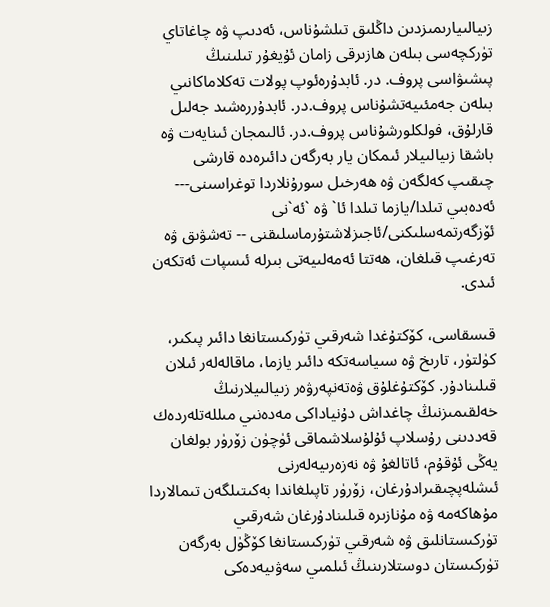زىيالىيارىمىزدىن داڭلىق تىلشۇناس، ئەدىپ ۋە چاغاتاي تۈركچەسى بىلەن ھازىرقى زامان ئۇيغۇر تىلىنىڭ پىشىۋاسى پروف. در. ئابدۇرەئوپ پولات تەكلاماكانىي بىلەن جەمئىيەتشۇناس پروف.در. ئابدۇررەشىد جەلىل قارلۇق، فولكلورشۇناس پروف.در. ئالىمجان ئىنايەت ۋە باشقا زىيالىيلار ئىمكان يار بەرگەن دائىرەدە قارشى چىقىپ كەلگەن ۋە ھەرخىل سورۇنلاردا توغراسىنى--- ئەدەبىي تىلدا/يازما تىلدا ئا` ۋە `ئە`نى ئۆزگەرتمەسلىكنى/ئاجىزلاشتۇرماسلىقنى -- تەشۋىق ۋە تەرغىپ قىلغان، ھەتتا ئەمەلىيەتى بىرلە ئىسپات ئەتكەن ئىدى.

قىسقاسى، كۆكتۇغدا شەرقىي تۈركىستانغا دائىر پىكىر، كۈلتۈر، تارىخ ۋە سىياسەتكە دائىر يازما، ماقالەلەر ئىلان قىلىنادۇر. كۆكتۇغلۇق ۋەتەنپەرۋەر زىيالىيلارنىڭ خەلقىمىزنىڭ چاغداش دۇنياداكى مەدەنىي مىللەتلەردەك قەددىنى رۇسلاپ ئۇلۇسلاشماقى ئۈچۈن زۆرۈر بولغان يەڭى ئۇقۇم، ئاتالغۇ ۋە نەزەرىيەلەرنى ئىشلەپچىقىرادۇرغان، زۆرۈر تاپىلغاندا بەكىتىلگەن تىمالاردا مۇھاكەمە ۋە مۇنازىرە قىلىنادۇرغان شەرقىي تۈركىستانلىق ۋە شەرقىي تۈركىستانغا كۆڭۈل بەرگەن تۈركىستان دوستلارىنىڭ ئىلمىي سەۋىيەدەكى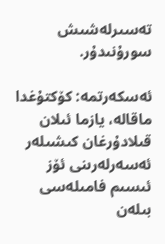تەسىرلەشىش سورۇنىدۇر.

ئەسكەرتمە: كۆكتۇغدا ماقالە، يازما ئىلان قىلادۇرغان كىشىلەر ئەسەرلەرىنى ئۆز ئىسىم فامىلەسى بىلەن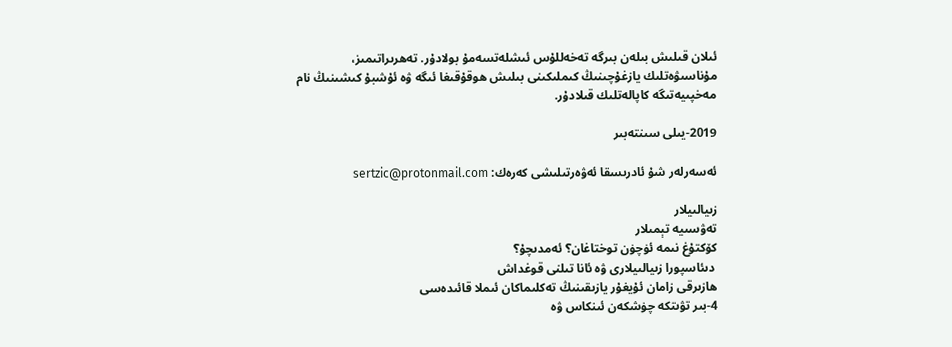ئىلان قىلىش بىلەن بىرگە تەخەللۇس ئىشلەتسەمۇ بولادۇر. تەھرىراتىمىز، مۇناسىۋەتلىك يازغۇچىنىڭ كىملىكىنى بىلىش ھوقۇقىغا ئىگە ۋە ئۇشبۇ كىشىنىڭ نام مەخپىيەتىگە كاپالەتلىك قىلادۇر.

2019-يىلى سىنتەبىر

ئەسەرلەر شۇ ئادرىسقا ئەۋەرتىلىشى كەرەك: sertzic@protonmail.com

زىيالىيلار
تەۋسىيە تېمىلار
كۆكتۇغ نىمە ئۈچۈن توختاغان؟ ئەمدىچۇ؟
 دىئاسپورا زىيالىيلارى ۋە ئانا تىلنى قوغداش
ھازىرقى زامان ئۇيغۇر يازىقىنىڭ تەكلىماكان ئىملا قائىدەسى
4-بىر تۋىتكە چۈشكەن ئىنكاس ۋە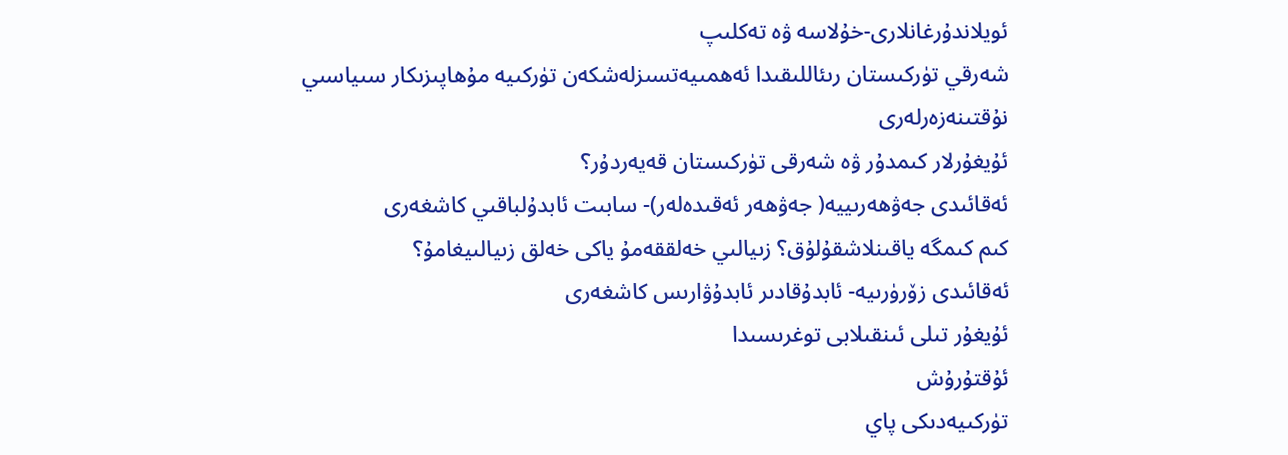ئويلاندۇرغانلارى-خۇلاسە ۋە تەكلىپ
شەرقي تۈركىستان رىئاللىقىدا ئەھمىيەتسىزلەشكەن تۈركىيە مۇھاپىزىكار سىياسىي نۇقتىنەزەرلەرى
ئۇيغۇرلار كىمدۇر ۋە شەرقى تۈركىستان قەيەردۇر؟
ئەقائىدى جەۋھەرىييە( جەۋھەر ئەقىدەلەر)- سابىت ئابدۇلباقىي كاشغەرى
كىم كىمگە ياقىنلاشقۇلۇق؟ زىيالىي خەلققەمۇ ياكى خەلق زىيالىيغامۇ؟
ئەقائىدى زۆرۈرىيە- ئابدۇقادىر ئابدۇۋارىس كاشغەرى
ئۇيغۇر تىلى ئىنقىلابى توغرىسىدا
ئۇقتۇرۇش
تۈركىيەدىكى پاي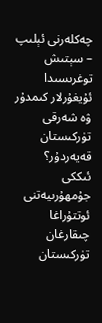چەكلەرنى ئېلىپ – سېتىش توغرىسىدا
ئۇيغۇرلار كىمدۇر ۋە شەرقى تۈركىستان قەيەردۇر؟
ئىككى جۇمھۇرىيەتنى ئوتتۇراغا چىقارغان تۈركىستان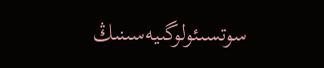سوتسىئولوگىيەسىنىڭ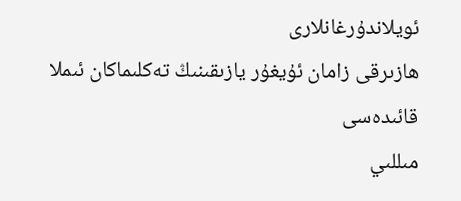ئويلاندۇرغانلارى
ھازىرقى زامان ئۇيغۇر يازىقىنىڭ تەكلىماكان ئىملا قائىدەسى
مىللىي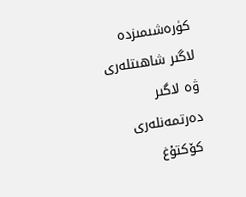كۈرەشىمىزدە لاگىر شاھىتلەرى ۋە لاگىر دەرتمەنلەرى
 كۆكتۇغ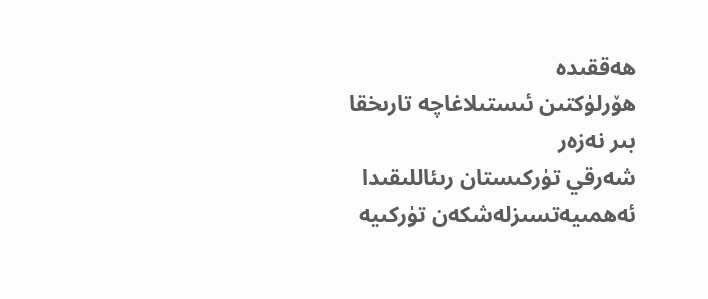ھەققىدە
ھۆرلۈكتىن ئىستىلاغاچە تارىخقا بىر نەزەر
شەرقي تۈركىستان رىئاللىقىدا ئەھمىيەتسىزلەشكەن تۈركىيە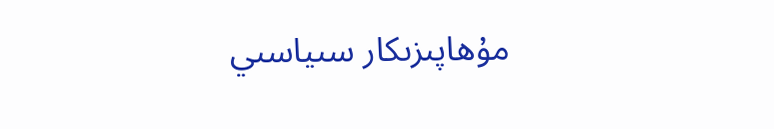مۇھاپىزىكار سىياسىي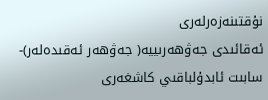نۇقتىنەزەرلەرى
ئەقائىدى جەۋھەرىييە( جەۋھەر ئەقىدەلەر)- سابىت ئابدۇلباقىي كاشغەرى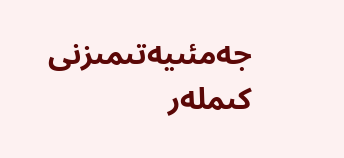جەمئىيەتىمىزنى كىملەر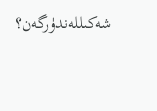شەكىللەندۈرگەن؟